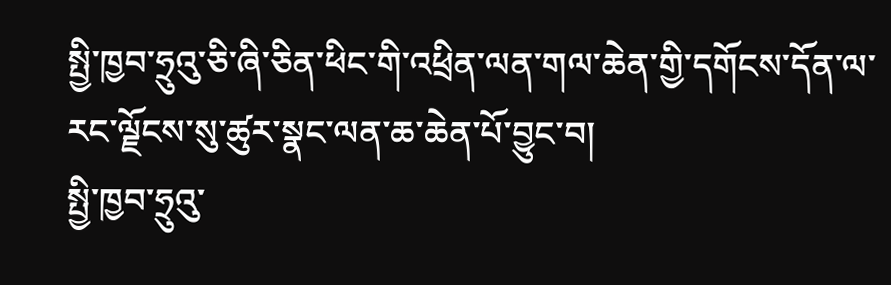སྤྱི་ཁྱབ་ཧྲུའུ་ཅི་ཞི་ཅིན་ཕིང་གི་འཕྲིན་ལན་གལ་ཆེན་གྱི་དགོངས་དོན་ལ་རང་ལྗོངས་སུ་ཚུར་སྣང་ལན་ཆ་ཆེན་པོ་བྱུང་བ།
སྤྱི་ཁྱབ་ཧྲུའུ་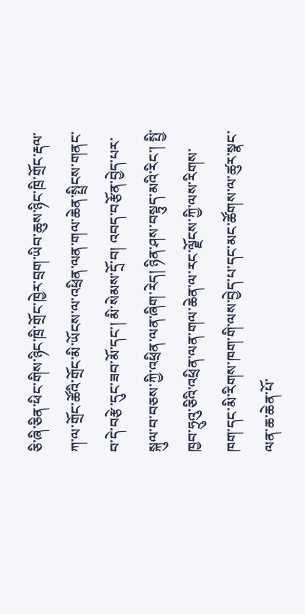ཅི་ཞི་ཅིན་ཕིང་གིས་ཉིང་ཁྲི་གྲོང་ཁྱེར་བྲག་ཡིབ་ཆུས་ཉིང་ཁྲི་གྲོང་རྡལ་ཀ་ལ་གྲོང་ཚོའི་གྲོང་མི་ཡོངས་ལ་འཕྲིན་ལན་གལ་ཆེན་སྤྲིངས་གནང་བ་དེ་བརྩེ་དུང་ཟབ་མོ་དང་། མི་སེམས་དྲོ་བ། འབད་བརྩོན་བྱེད་པར་སྐུལ་བ་བཅས་ཀྱི་འཕྲིན་ལན་ཞིག་རེད། ཉིན་ཤས་བསྟུད་མའི་རིང་། སྤྱི་ཁྱབ་ཧྲུའུ་ཅིའི་འཕྲིན་ལན་གལ་ཆེན་ལ་རང་ལྗོངས་ཀྱི་ལས་རིགས་ཁག་དང་མི་རིགས་ཁག་གི་ལས་བྱེད་པ་དང་མང་ཚོགས་ལ་ཚུར་སྣང་ལན་ཆ་ཆེན་པོ་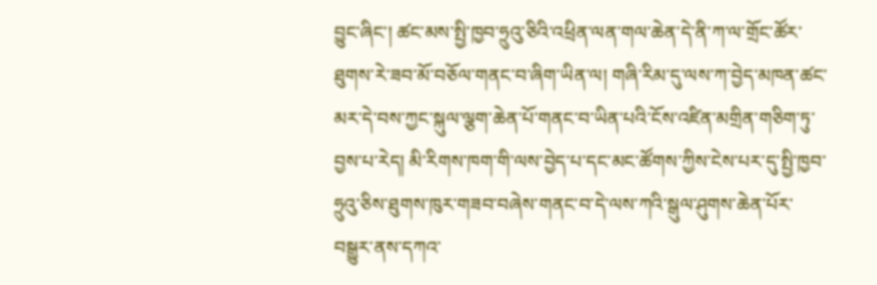བྱུང་ཞིང་། ཚང་མས་སྤྱི་ཁྱབ་ཧྲུའུ་ཅིའི་འཕྲིན་ལན་གལ་ཆེན་དེ་ནི་ཀ་ལ་གྲོང་ཚོར་ཐུགས་རེ་ཟབ་མོ་བཅོལ་གནང་བ་ཞིག་ཡིན་ལ། གཞི་རིམ་དུ་ལས་ཀ་བྱེད་མཁན་ཚང་མར་དེ་བས་ཀྱང་སྐུལ་ལྕག་ཆེན་པོ་གནང་བ་ཡིན་པའི་ངོས་འཛིན་མགྲིན་གཅིག་ཏུ་བྱས་པ་རེད། མི་རིགས་ཁག་གི་ལས་བྱེད་པ་དང་མང་ཚོགས་ཀྱིས་ངེས་པར་དུ་སྤྱི་ཁྱབ་ཧྲུའུ་ཅིས་ཐུགས་ཁུར་གཟབ་བཞེས་གནང་བ་དེ་ལས་ཀའི་སྒུལ་ཤུགས་ཆེན་པོར་བསྒྱུར་ནས་དཀའ་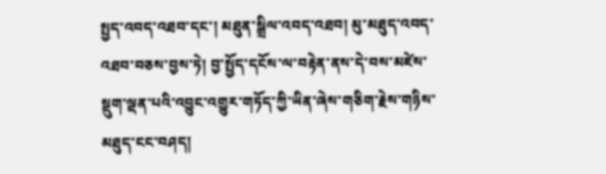སྤྱད་འབད་འཐབ་དང་། མཐུན་སྒྲིལ་འབད་འཐབ། མུ་མཐུད་འབད་འཐབ་བཅས་བྱས་ཏེ། བྱ་སྤྱོད་དངོས་ལ་བརྟེན་ནས་དེ་བས་མཛེས་སྡུག་ལྡན་པའི་འབྱུང་འགྱུར་གཏོད་ཀྱི་ཡིན་ཞེས་གཅིག་རྗེས་གཉིས་མཐུད་ངང་བཤད།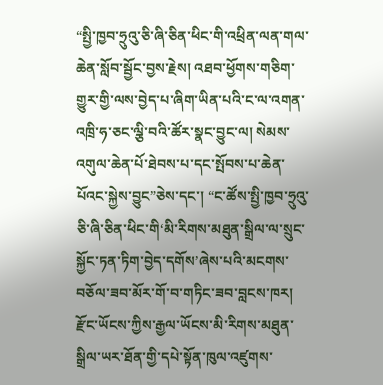“སྤྱི་ཁྱབ་ཧྲུའུ་ཅི་ཞི་ཅིན་ཕིང་གི་འཕྲིན་ལན་གལ་ཆེན་སློབ་སྦྱོང་བྱས་རྗེས། འཐབ་ཕྱོགས་གཅིག་གྱུར་གྱི་ལས་བྱེད་པ་ཞིག་ཡིན་པའི་ང་ལ་འགན་འཁྲི་ཧ་ཅང་ལྕི་བའི་ཚོར་སྣང་བྱུང་ལ། སེམས་འགུལ་ཆེན་པོ་ཐེབས་པ་དང་སྤོབས་པ་ཆེན་པོའང་སྐྱེས་བྱུང”ཅེས་དང་། “ང་ཚོས་སྤྱི་ཁྱབ་ཧྲུའུ་ཅི་ཞི་ཅིན་ཕིང་གི‘མི་རིགས་མཐུན་སྒྲིལ་ལ་སྲུང་སྐྱོང་ཏན་ཏིག་བྱེད་དགོས’ཞེས་པའི་མངགས་བཅོལ་ཟབ་མོར་གོ་བ་གཏིང་ཟབ་བླངས་ཁར། རྫོང་ཡོངས་ཀྱིས་རྒྱལ་ཡོངས་མི་རིགས་མཐུན་སྒྲིལ་ཡར་ཐོན་གྱི་དཔེ་སྟོན་ཁུལ་འཛུགས་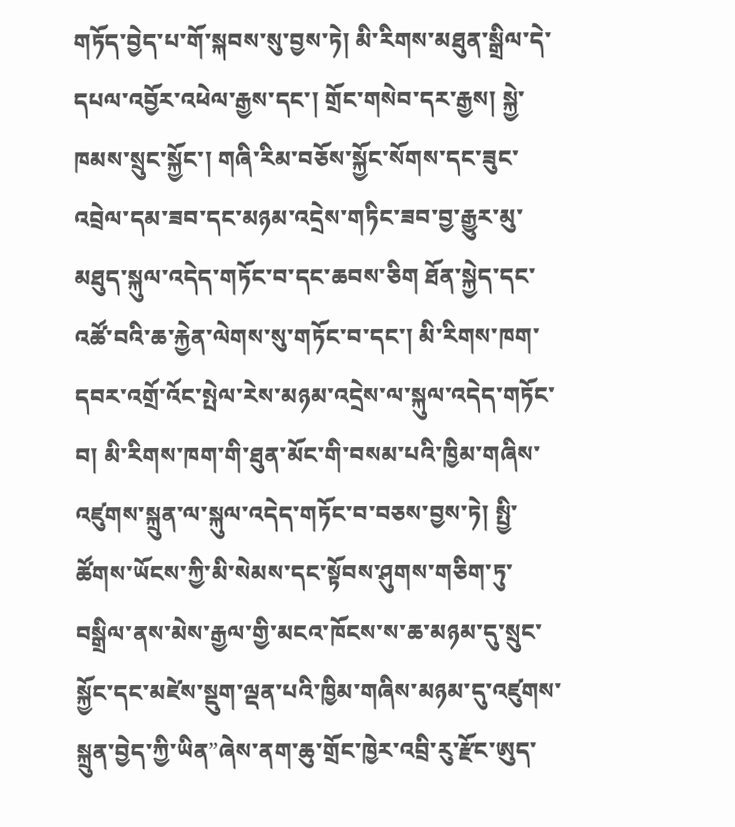གཏོད་བྱེད་པ་གོ་སྐབས་སུ་བྱས་ཏེ། མི་རིགས་མཐུན་སྒྲིལ་དེ་དཔལ་འབྱོར་འཕེལ་རྒྱས་དང་། གྲོང་གསེབ་དར་རྒྱས། སྐྱེ་ཁམས་སྲུང་སྐྱོང་། གཞི་རིམ་བཅོས་སྐྱོང་སོགས་དང་ཟུང་འབྲེལ་དམ་ཟབ་དང་མཉམ་འདྲེས་གཏིང་ཟབ་བྱ་རྒྱུར་མུ་མཐུད་སྐུལ་འདེད་གཏོང་བ་དང་ཆབས་ཅིག ཐོན་སྐྱེད་དང་འཚོ་བའི་ཆ་རྐྱེན་ལེགས་སུ་གཏོང་བ་དང་། མི་རིགས་ཁག་དབར་འགྲོ་འོང་སྤེལ་རེས་མཉམ་འདྲེས་ལ་སྐུལ་འདེད་གཏོང་བ། མི་རིགས་ཁག་གི་ཐུན་མོང་གི་བསམ་པའི་ཁྱིམ་གཞིས་འཛུགས་སྐྲུན་ལ་སྐུལ་འདེད་གཏོང་བ་བཅས་བྱས་ཏེ། སྤྱི་ཚོགས་ཡོངས་ཀྱི་མི་སེམས་དང་སྟོབས་ཤུགས་གཅིག་ཏུ་བསྒྲིལ་ནས་མེས་རྒྱལ་གྱི་མངའ་ཁོངས་ས་ཆ་མཉམ་དུ་སྲུང་སྐྱོང་དང་མཛེས་སྡུག་ལྡན་པའི་ཁྱིམ་གཞིས་མཉམ་དུ་འཛུགས་སྐྲུན་བྱེད་ཀྱི་ཡིན”ཞེས་ནག་ཆུ་གྲོང་ཁྱེར་འབྲི་རུ་རྫོང་ཨུད་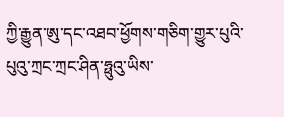ཀྱི་རྒྱུན་ཨུ་དང་འཐབ་ཕྱོགས་གཅིག་གྱུར་པུའི་པུའུ་ཀྲང་ཀྲང་ཤིན་ཧྥུའུ་ཡིས་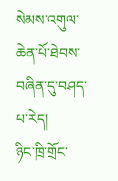སེམས་འགུལ་ཆེན་པོ་ཐེབས་བཞིན་དུ་བཤད་པ་རེད།
ཉིང་ཁྲི་གྲོང་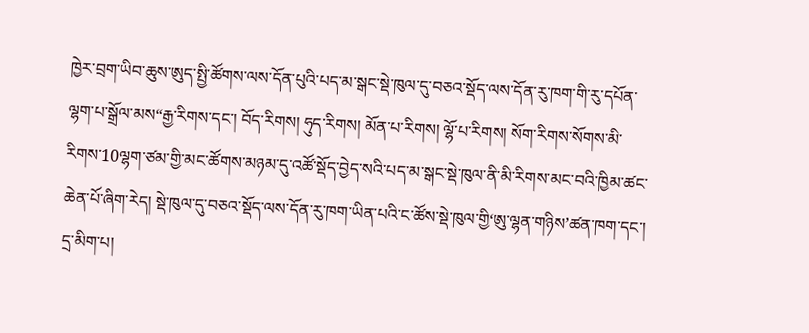ཁྱེར་བྲག་ཡིབ་ཆུས་ཨུད་སྤྱི་ཚོགས་ལས་དོན་པུའི་པད་མ་སྒང་སྡེ་ཁུལ་དུ་བཅའ་སྡོད་ལས་དོན་རུ་ཁག་གི་རུ་དཔོན་ལྷག་པ་སྒྲོལ་མས“རྒྱ་རིགས་དང་། བོད་རིགས། ཧུད་རིགས། མོན་པ་རིགས། ལྷོ་པ་རིགས། སོག་རིགས་སོགས་མི་རིགས་10ལྷག་ཙམ་གྱི་མང་ཚོགས་མཉམ་དུ་འཚོ་སྡོད་བྱེད་སའི་པད་མ་སྒང་སྡེ་ཁུལ་ནི་མི་རིགས་མང་བའི་ཁྱིམ་ཚང་ཆེན་པོ་ཞིག་རེད། སྡེ་ཁུལ་དུ་བཅའ་སྡོད་ལས་དོན་རུ་ཁག་ཡིན་པའི་ང་ཚོས་སྡེ་ཁུལ་གྱི‘ཨུ་ལྷན་གཉིས’ཚན་ཁག་དང་། དྲ་མིག་པ།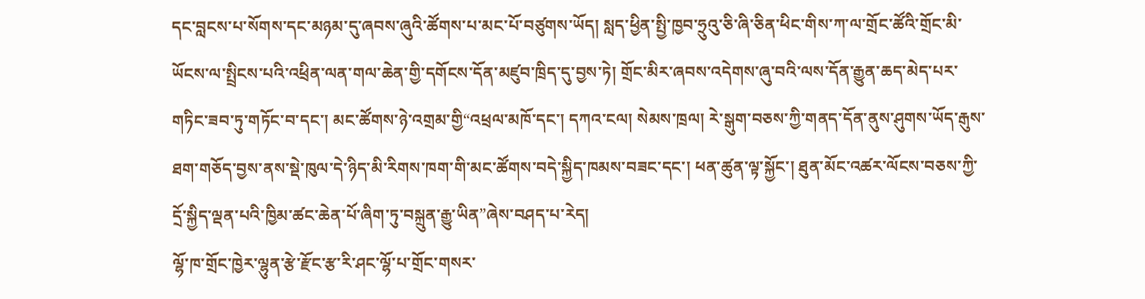དང་བླངས་པ་སོགས་དང་མཉམ་དུ་ཞབས་ཞུའི་ཚོགས་པ་མང་པོ་བཙུགས་ཡོད། སླད་ཕྱིན་སྤྱི་ཁྱབ་ཧྲུའུ་ཅི་ཞི་ཅིན་ཕིང་གིས་ཀ་ལ་གྲོང་ཚོའི་གྲོང་མི་ཡོངས་ལ་སྤྲིངས་པའི་འཕྲིན་ལན་གལ་ཆེན་གྱི་དགོངས་དོན་མཛུབ་ཁྲིད་དུ་བྱས་ཏེ། གྲོང་མིར་ཞབས་འདེགས་ཞུ་བའི་ལས་དོན་རྒྱུན་ཆད་མེད་པར་གཏིང་ཟབ་ཏུ་གཏོང་བ་དང་། མང་ཚོགས་ཉེ་འགྲམ་གྱི“འཕྲལ་མཁོ་དང་། དཀའ་ངལ། སེམས་ཁྲལ། རེ་སྒུག་བཅས་ཀྱི་གནད་དོན་ནུས་ཤུགས་ཡོད་རྒུས་ཐག་གཅོད་བྱས་ནས་སྡེ་ཁུལ་དེ་ཉིད་མི་རིགས་ཁག་གི་མང་ཚོགས་བདེ་སྐྱིད་ཁམས་བཟང་དང་། ཕན་ཚུན་ལྟ་སྐྱོང་། ཐུན་མོང་འཚར་ལོངས་བཅས་ཀྱི་དྲོ་སྐྱིད་ལྡན་པའི་ཁྱིམ་ཚང་ཆེན་པོ་ཞིག་ཏུ་བསྐྲུན་རྒྱུ་ཡིན”ཞེས་བཤད་པ་རེད།
ལྷོ་ཁ་གྲོང་ཁྱེར་ལྷུན་རྩེ་རྫོང་རྩ་རི་ཤང་ལྷོ་པ་གྲོང་གསར་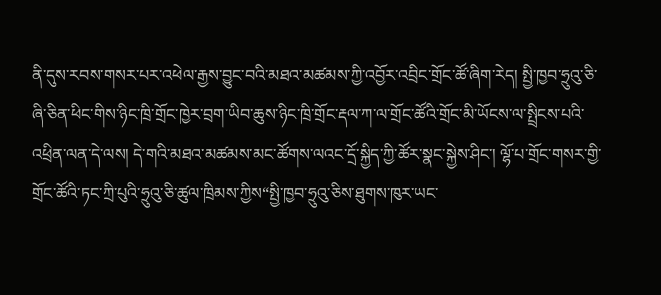ནི་དུས་རབས་གསར་པར་འཕེལ་རྒྱས་བྱུང་བའི་མཐའ་མཚམས་ཀྱི་འབྱོར་འབྲིང་གྲོང་ཚོ་ཞིག་རེད། སྤྱི་ཁྱབ་ཧྲུའུ་ཅི་ཞི་ཅིན་ཕིང་གིས་ཉིང་ཁྲི་གྲོང་ཁྱེར་བྲག་ཡིབ་ཆུས་ཉིང་ཁྲི་གྲོང་རྡལ་ཀ་ལ་གྲོང་ཚོའི་གྲོང་མི་ཡོངས་ལ་སྤྲིངས་པའི་འཕྲིན་ལན་དེ་ལས། དེ་གའི་མཐའ་མཚམས་མང་ཚོགས་ལའང་དྲོ་སྐྱིད་ཀྱི་ཚོར་སྣང་སྐྱེས་ཤིང་། ལྷོ་པ་གྲོང་གསར་གྱི་གྲོང་ཚོའི་ཏང་ཀྲི་པུའི་ཧྲུའུ་ཅི་ཚུལ་ཁྲིམས་ཀྱིས“སྤྱི་ཁྱབ་ཧྲུའུ་ཅིས་ཐུགས་ཁུར་ཡང་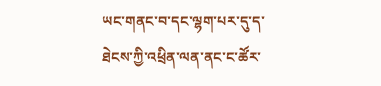ཡང་གནང་བ་དང་ལྷག་པར་དུ་ད་ཐེངས་ཀྱི་འཕྲིན་ལན་ནང་ང་ཚོར་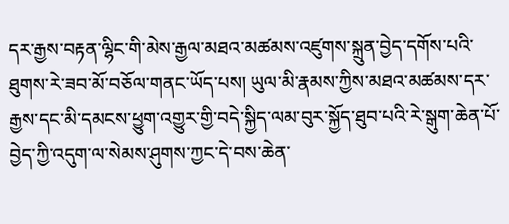དར་རྒྱས་བརྟན་ལྷིང་གི་མེས་རྒྱལ་མཐའ་མཚམས་འཛུགས་སྐྲུན་བྱེད་དགོས་པའི་ཐུགས་རེ་ཟབ་མོ་བཅོལ་གནང་ཡོད་པས། ཡུལ་མི་རྣམས་ཀྱིས་མཐའ་མཚམས་དར་རྒྱས་དང་མི་དམངས་ཕྱུག་འགྱུར་གྱི་བདེ་སྐྱིད་ལམ་བུར་སྐྱོད་ཐུབ་པའི་རེ་སྒུག་ཆེན་པོ་བྱེད་ཀྱི་འདུག་ལ་སེམས་ཤུགས་ཀྱང་དེ་བས་ཆེན་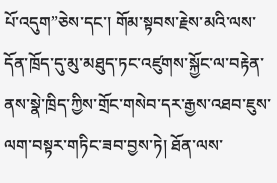པོ་འདུག”ཅེས་དང་། གོམ་སྟབས་རྗེས་མའི་ལས་དོན་ཁྲོད་དུ་མུ་མཐུད་ཏང་འཛུགས་སྐྱོང་ལ་བརྟེན་ནས་སྣེ་ཁྲིད་ཀྱིས་གྲོང་གསེབ་དར་རྒྱས་འཐབ་ཇུས་ལག་བསྟར་གཏིང་ཟབ་བྱས་ཏེ། ཐོན་ལས་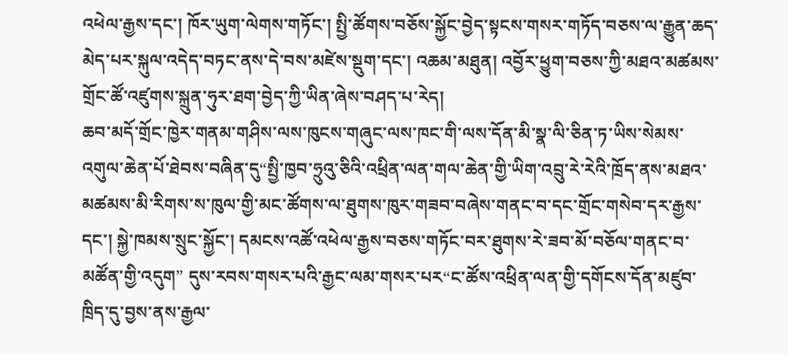འཕེལ་རྒྱས་དང་། ཁོར་ཡུག་ལེགས་གཏོང་། སྤྱི་ཚོགས་བཅོས་སྐྱོང་བྱེད་སྟངས་གསར་གཏོད་བཅས་ལ་རྒྱུན་ཆད་མེད་པར་སྐུལ་འདེད་བཏང་ནས་དེ་བས་མཛེས་སྡུག་དང་། འཆམ་མཐུན། འབྱོར་ཕྱུག་བཅས་ཀྱི་མཐའ་མཚམས་གྲོང་ཚོ་འཛུགས་སྐྲུན་ཧུར་ཐག་བྱེད་ཀྱི་ཡིན་ཞེས་བཤད་པ་རེད།
ཆབ་མདོ་གྲོང་ཁྱེར་གནམ་གཤིས་ལས་ཁུངས་གཞུང་ལས་ཁང་གི་ལས་དོན་མི་སྣ་ལི་ཅིན་ཏ་ཡིས་སེམས་འགུལ་ཆེན་པོ་ཐེབས་བཞིན་དུ“སྤྱི་ཁྱབ་ཧྲུའུ་ཅིའི་འཕྲིན་ལན་གལ་ཆེན་གྱི་ཡིག་འབྲུ་རེ་རེའི་ཁྲོད་ནས་མཐའ་མཚམས་མི་རིགས་ས་ཁུལ་གྱི་མང་ཚོགས་ལ་ཐུགས་ཁུར་གཟབ་བཞེས་གནང་བ་དང་གྲོང་གསེབ་དར་རྒྱས་དང་། སྐྱེ་ཁམས་སྲུང་སྐྱོང་། དམངས་འཚོ་འཕེལ་རྒྱས་བཅས་གཏོང་བར་ཐུགས་རེ་ཟབ་མོ་བཅོལ་གནང་བ་མཚོན་གྱི་འདུག” དུས་རབས་གསར་པའི་རྒྱང་ལམ་གསར་པར“ང་ཚོས་འཕྲིན་ལན་གྱི་དགོངས་དོན་མཛུབ་ཁྲིད་དུ་བྱས་ནས་རྒྱལ་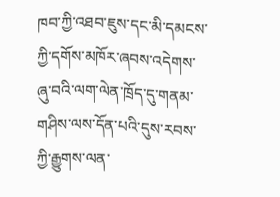ཁབ་ཀྱི་འཐབ་ཇུས་དང་མི་དམངས་ཀྱི་དགོས་མཁོར་ཞབས་འདེགས་ཞུ་བའི་ལག་ལེན་ཁྲོད་དུ་གནམ་གཤིས་ལས་དོན་པའི་དུས་རབས་ཀྱི་རྒྱུགས་ལན་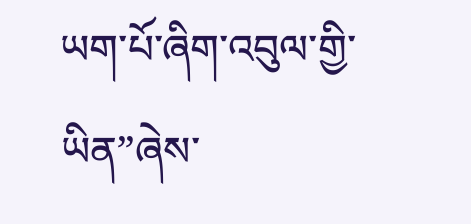ཡག་པོ་ཞིག་འབུལ་གྱི་ཡིན”ཞེས་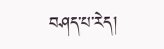བཤད་པ་རེད།